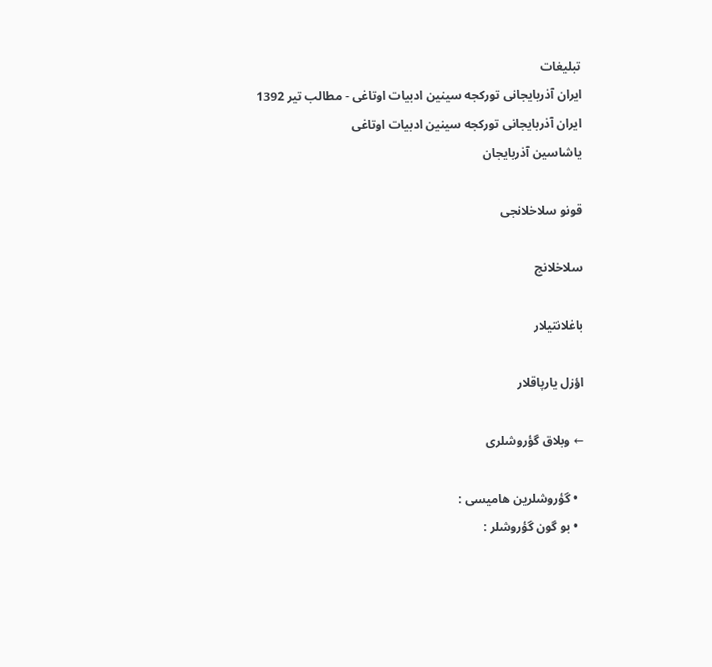تبلیغات
ایران آذربایجانی تورکجه سینین ادبیات اوتاغی - مطالب تیر 1392
ایران آذربایجانی تورکجه سینین ادبیات اوتاغی
یاشاسین آذربایجان

قونو سلاخلانجی

سلاخلانج

باغلانتیلار

اؤزل یارپاقلار‌

← وبلاق گؤروشلری

  • گؤروشلرین هامیسی :
  • بو گون گؤروشلر :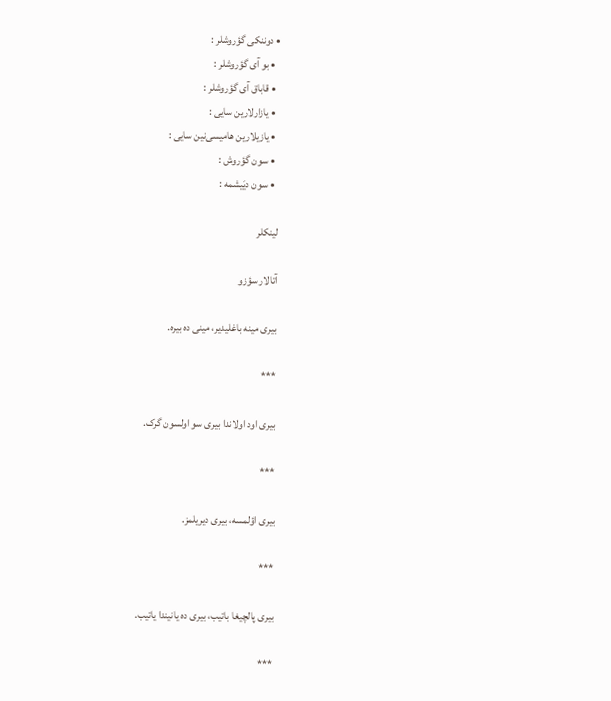• دوننکی گؤروشلر :
  • بو آی گؤروشلر :
  • قاباق آی گؤرو‌شلر :
  • یازارلارین سایی :
  • یازیلارین هامیسی‌نین سایی :
  • سون گؤروش :
  • سون دیَیشمه :

لینکلر‌

آتالار سؤزو

بیری مینه باغلیدیر، مینی ده بیره.

***

بیری اود اولاندا بیری سو اولسون گرک.

***

بیری اؤلمسه، بیری دیریلمز.

***

بیری پالچیغا باتیب، بیری ده یانیندا یاتیب.

***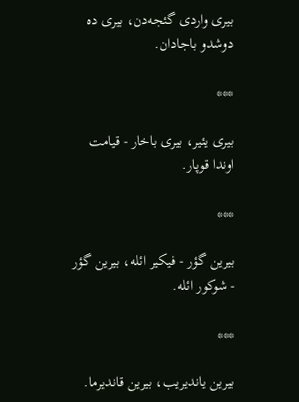بیری واردی گئجه‌دن، بیری ده دوشدو باجادان.

***

بیری یئیر، بیری باخار - قیامت اوندا قوپار.

***

بیرین گؤر - فیکیر ائله، بیرین گؤر - شوکور ائله.

***

بیرین یاندیریب، بیرین قاندیرما.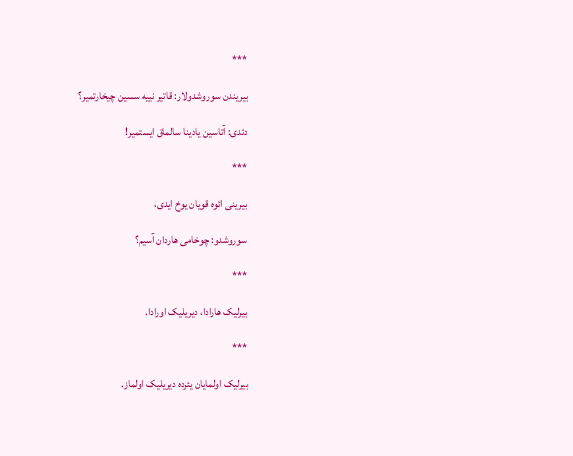***

بیریندن سوروشدولار: قاتیر نییه سسین چیخارتمیر؟

دئدی: آتاسین یادینا سالماق ایستمیر!

***

بیرینی ائوه قویان یوخ ایدی،

سوروشدو: چوخامی هاردان آسیم؟

***

بیرلیک هارادا، دیریلیک اورادا.

***

بیرلیک اولمایان یئرده دیریلیک اولماز.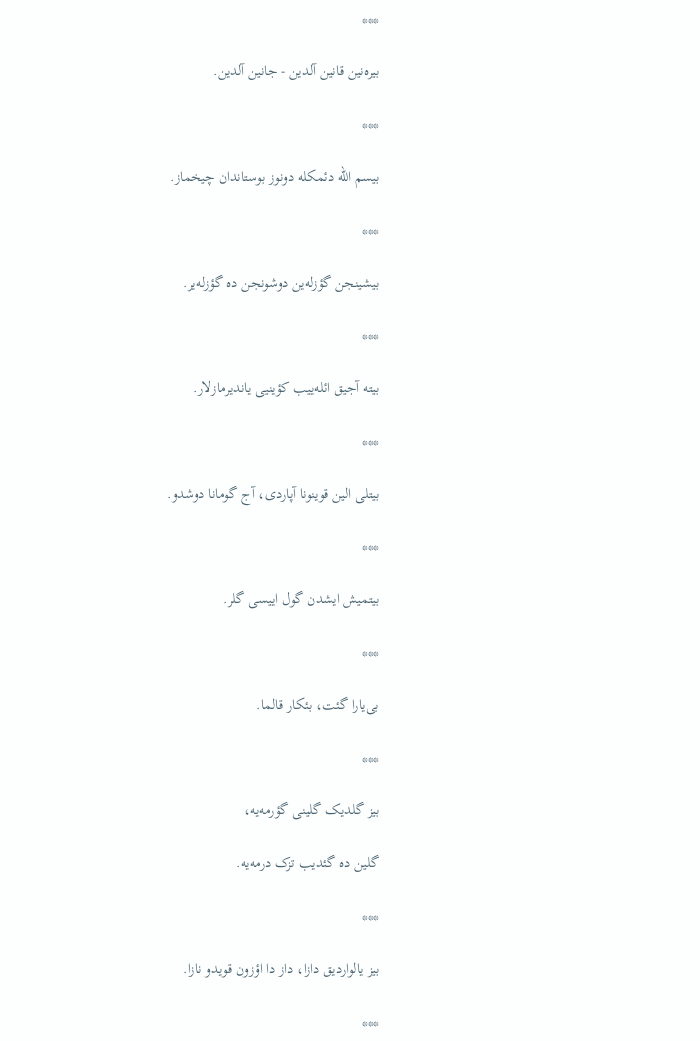***

بیره‌نین قانین آلدین - جانین آلدین.

***

بیسم الله دئمکله دونوز بوستاندان چیخماز.

***

بیشینجن گؤزله‌ین دوشونجن ده گؤزله‌یر.

***

بیته آجیق ائله‌ییب کؤینیی یاندیرمازلار.

***

بیتلی الین قوینونا آپاردی، آج گومانا دوشدو.

***

بیتمیش ایشدن گول اییسی گلر.

***

بی‌یارا گئت، بئکار قالما.

***

بیز گلدیک گلینی گؤرمه‌یه،

گلین ده گئدیب تزک درمه‌یه.

***

بیز یالواردیق دازا، داز دا اؤزون قویدو نازا.

***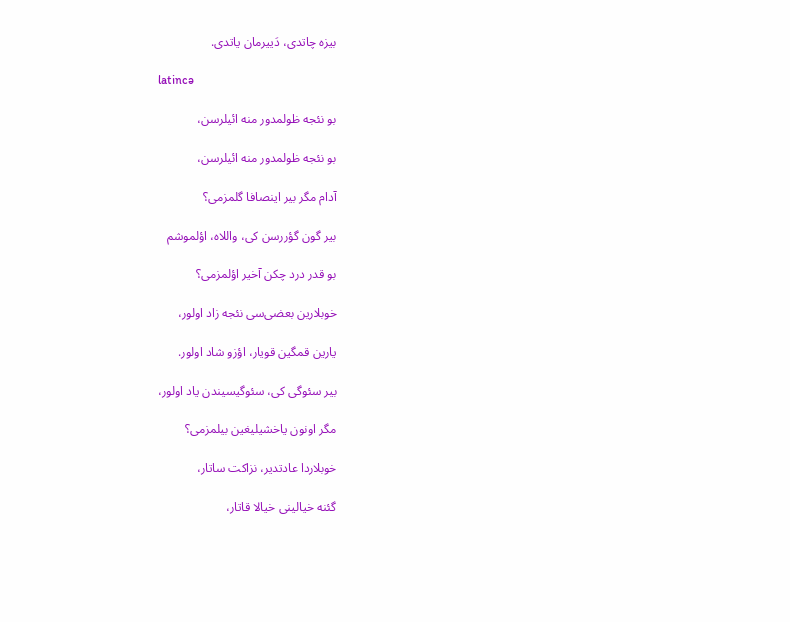بیزه چاتدی، دَ‌ییرمان یاتدی.

latincə

بو نئجه ظولمدور منه ائیلرسن،

بو نئجه ظولمدور منه ائیلرسن،

آدام مگر بیر اینصافا گلمزمی؟

بیر گون گؤررسن کی، واللاه، اؤلموشم

بو قدر درد چکن آخیر اؤلمزمی؟

خوبلارین بعضی‌سی نئجه زاد اولور،

یارین قمگین قویار، اؤزو شاد اولور.

بیر سئوگی کی، سئوگیسیندن یاد اولور،

مگر اونون یاخشیلیغین بیلمزمی؟

خوبلاردا عادتدیر، نزاکت ساتار،

گئنه خیالینی خیالا قاتار،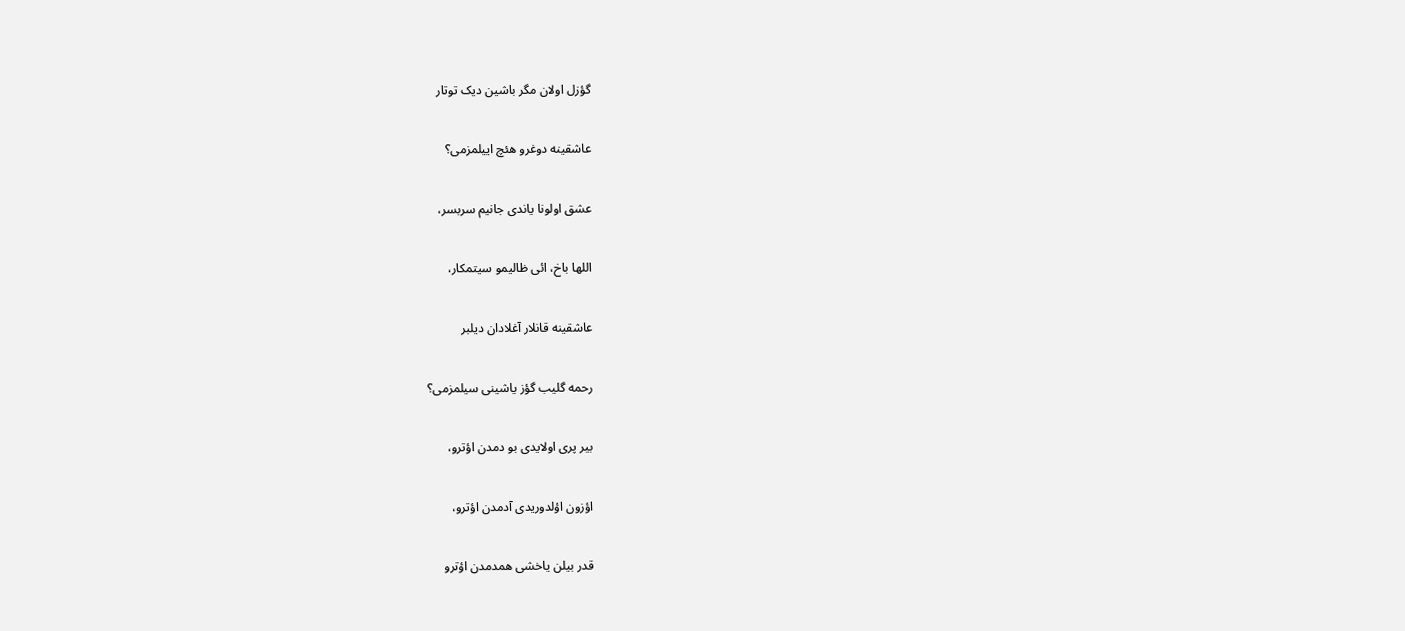گؤزل اولان مگر باشین دیک توتار

عاشقینه دوغرو هئچ اییلمزمی؟

عشق اولونا یاندی جانیم سربسر،

اللها باخ، ائی ظالیمو سیتمکار،

عاشقینه قانلار آغلادان دیلبر

رحمه گلیب گؤز یاشینی سیلمزمی؟

بیر پری اولایدی بو دمدن اؤترو،

اؤزون اؤلدوریدی آدمدن اؤترو،

قدر بیلن یاخشی همدمدن اؤترو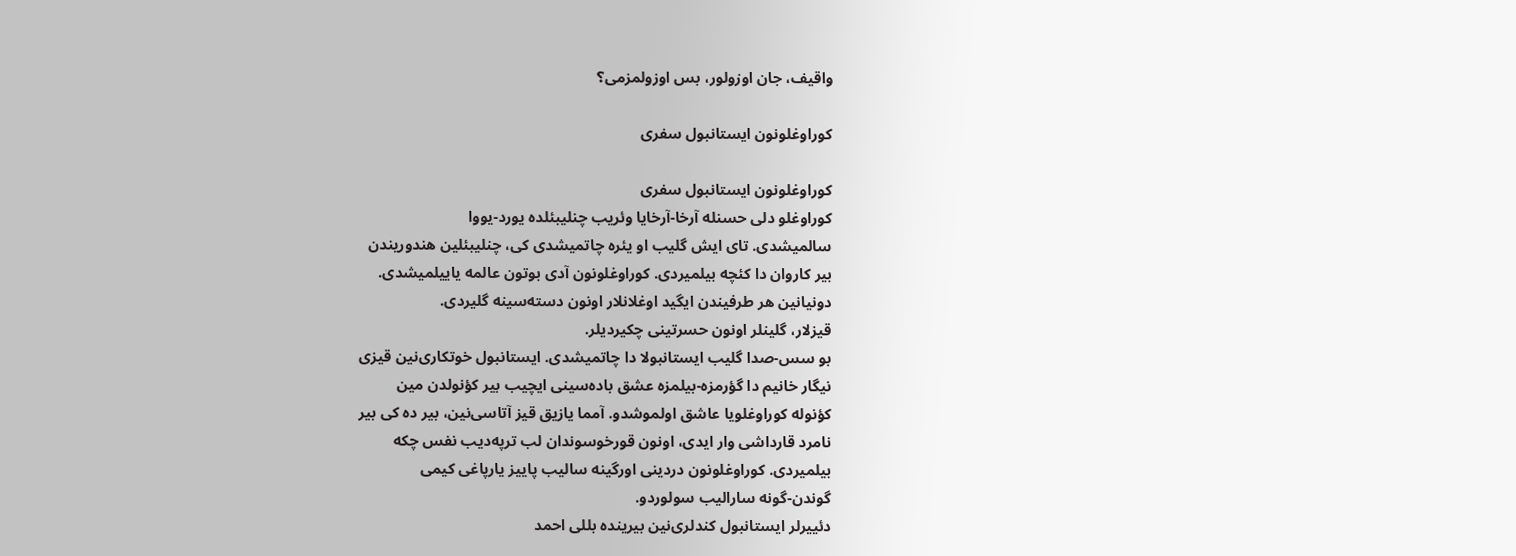واقیف، جان اوزولور، بس اوزولمزمی؟

کور‌اوغلونون ایستانبول سفری

کور‌اوغلونون ایستانبول سفری
کور‌اوغلو دلی حسنله آرخا-آرخایا وئریب چنلیبئلده یورد-یووا
سالمیشدی. تای ایش گلیب او یئره چاتمیشدی کی، چنلیبئلین هندوریندن
بیر کاروان دا کئچه بیلمیردی. کور‌اوغلونون آدی بوتون عالمه یاییلمیشدی.
دونیانین هر طرفیندن ایگید اوغلانلار اونون دسته‌سینه گلیردی.
قیزلار، گلینلر اونون حسرتینی چکیردیلر.
بو سس-صدا گلیب ایستانبولا دا چاتمیشدی. ایستانبول خوتکاری‌نین قیزی
نیگار خانیم دا گؤرمزه-بیلمزه عشق باده‌سینی ایچیب بیر کؤنولدن مین
کؤنوله کور‌اوغلویا عاشق اولموشدو. آمما یازیق قیز آتاسی‌نین، بیر ده کی بیر
نامرد قارداشی وار ایدی، اونون قورخوسوندان لب ترپه‌دیب نفس چکه
بیلمیردی. کور‌اوغلونون دردینی اورگینه سالیب پاییز یارپاغی کیمی
گوندن-گونه سارالیب سولوردو.
دئییرلر ایستانبول کندلری‌نین بیرینده بللی احمد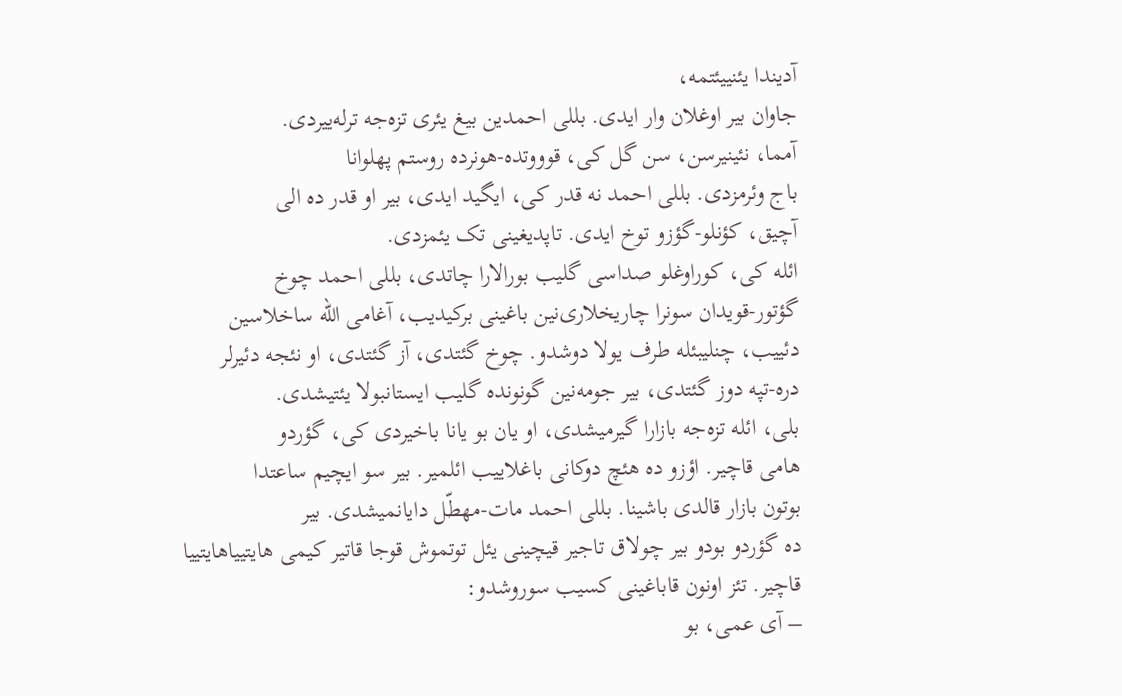آدیندا یئنییئتمه،
جاوان بیر اوغلان وار ایدی. بللی احمدین بیغ یئری تزه‌جه ترله‌ییردی.
آمما، نئینیرسن، سن گل کی، قوووتده-هونرده روستم پهلوانا
باج وئرمزدی. بللی احمد نه قدر کی، ایگید ایدی، بیر او قدر ده الی
آچیق، کؤنلو-گؤزو توخ ایدی. تاپدیغینی تک یئمزدی.
ائله کی، کور‌اوغلو صداسی گلیب بورالارا چاتدی، بللی احمد چوخ
گؤتور-قویدان سونرا چاریخلاری‌نین باغینی برکیدیب، آغامی الله ساخلاسین
دئییب، چنلیبئله طرف یولا دوشدو. چوخ گئتدی، آز گئتدی، او نئجه دئیرلر
دره-تپه دوز گئتدی، بیر جومه‌نین گونونده گلیب ایستانبولا یئتیشدی.
بلی، ائله تزه‌جه بازارا گیرمیشدی، او یان بو یانا باخیردی کی، گؤردو
هامی قاچیر. اؤزو ده هئچ دوکانی باغلاییب ائلمیر. بیر سو ایچیم ساعتدا
بوتون بازار قالدی باشینا. بللی احمد مات-مهطّل دایانمیشدی. بیر
ده گؤردو بودو بیر چولاق تاجیر قیچینی یئل توتموش قوجا قاتیر کیمی هایتییاهایتییا
قاچیر. تئز اونون قاباغینی کسیب سوروشدو:
– آی عمی، بو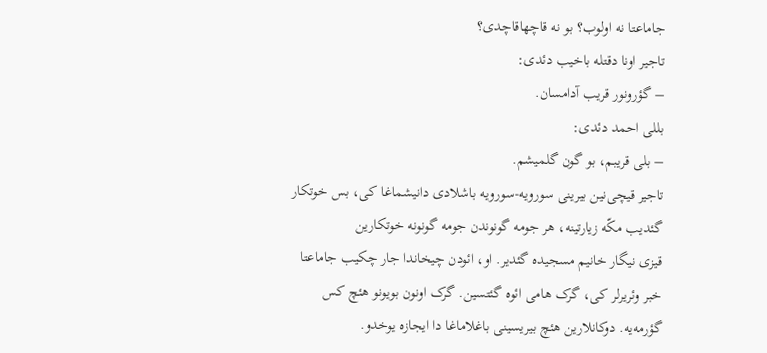جاماعتا نه اولوب؟ بو نه قاچهاقاچدی؟
تاجیر اونا دقتله باخیب دئدی:
– گؤرونور قریب آدامسان.
بللی احمد دئدی:
– بلی قریبم، بو گون گلمیشم.
تاجیر قیچی‌نین بیرینی سورویه-سورویه باشلادی دانیشماغا کی، بس خوتکار
گئدیب مکّه‌ زیارتینه، هر جومه گونوندن جومه گونونه خوتکارین
قیزی نیگار خانیم مسجیده گئدیر. او، ائودن چیخاندا جار چکیب جاماعتا
خبر وئریرلر کی، گرک هامی ائوه گئتسین. گرک اونون بویونو هئچ کس
گؤرمه‌یه. دوکانلارین هئچ بیریسینی باغلاماغا دا ایجازه یوخدو.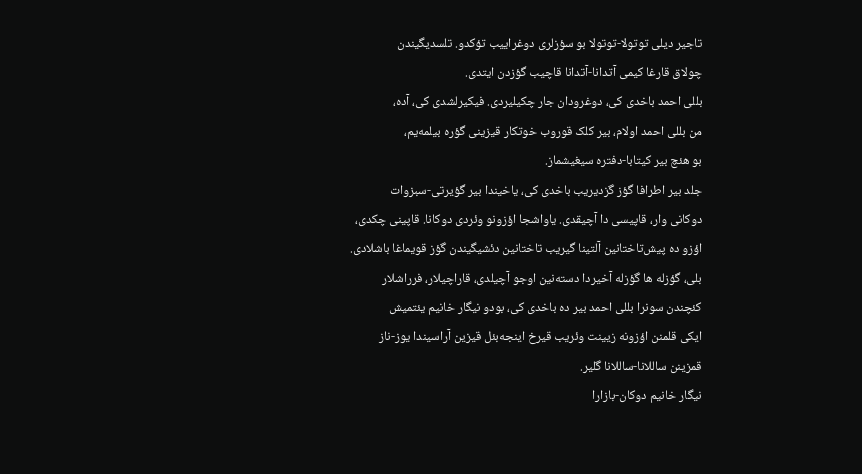تاجیر دیلی توتولا-توتولا بو سؤزلری دوغراییب تؤکدو. تلسدیگیندن
چولاق قارغا کیمی آتدانا-آتدانا قاچیب گؤزدن ایتدی.
بللی احمد باخدی کی، دوغرودان جار چکیلیردی. فیکیرلشدی کی، آده،
من بللی احمد اولام، بیر کلک قوروب خوتکار قیزینی گؤره بیلمه‌یم،
بو هئچ بیر کیتابا-دفتره سیغیشماز.
جلد بیر اطرافا گؤز گزدیریب باخدی کی، یاخیندا بیر گؤیرتی-سبزوات
دوکانی وار، قاپیسی دا آچیقدی. یاواشجا اؤزونو وئردی دوکانا. قاپینی چکدی،
اؤزو ده پیش‌تاختانین آلتینا گیریب تاختانین دئشیگیندن گؤز قویماغا باشلادی.
بلی، گؤزله ها گؤزله آخیردا دسته‌نین اوجو آچیلدی، قاراچیلار، فرراشلار
کئچندن سونرا بللی احمد بیر ده باخدی کی، بودو نیگار خانیم یئتمیش
ایکی قلمنن اؤزونه زیینت وئریب قیرخ اینجه‌بئل قیزین آراسیندا یوز-ناز
قمزینن ساللانا-ساللانا گلیر.
نیگار خانیم دوکان-بازارا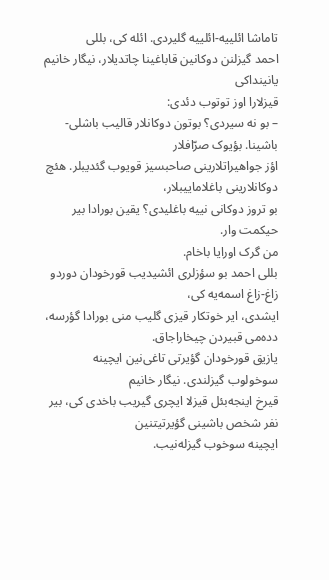تاماشا ائلییه-ائلییه گلیردی. ائله کی، بللی
احمد گیزلنن دوکانین قاباغینا چاتدیلار، نیگار خانیم یانینداکی
قیزلارا اوز توتوب دئدی:
– بو نه سیردی؟ بوتون دوکانلار قالیب باشلی-باشینا. بؤیوک صرّافلار
اؤز جواهیراتلارینی صاحبسیز قویوب گئدیبلر. هئچ دوکانلارینی باغلاماییبلار،
بو تروز دوکانی نییه باغلیدی؟ یقین بورادا بیر حیکمت وار.
من گرک اورایا باخام.
بللی احمد بو سؤزلری ائشیدیب قورخودان دوردو زاغ-زاغ اسمه‌یه کی،
ایشدی، ایر خوتکار قیزی گلیب منی بورادا گؤرسه، دده‌‌می قبیردن چیخاراجاق.
یازیق قورخودان گؤیرتی تاغی‌نین ایچینه سوخولوب گیزلندی. نیگار خانیم
قیرخ اینجه‌بئل قیزلا ایچری گیریب باخدی کی، بیر نفر شخص باشینی گؤیرتیتنین
ایچینه سوخوب گیزله‌نیب.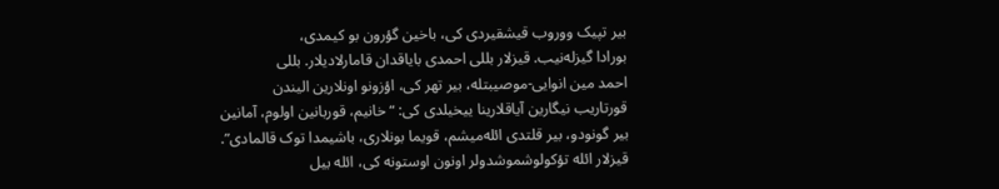بیر تپیک ووروب قیشقیردی کی، باخین گؤرون بو کیمدی،
بورادا گیزله‌نیب. قیزلار بللی احمدی بایاقدان قامارلادیلار. بللی
احمد مین انوایی-موصیبتله، بیر تهر کی، اؤزونو اونلارین الیندن
قورتاریب نیگارین آیاقلارینا ییخیلدی کی: “خانیم، قوربانین اولوم، آمانین
بیر گونودو، بیر قلتدی ائله‌میشم، قویما بونلاری، باشیمدا توک قالمادی”.
قیزلار ائله تؤکولوشموشدولر اونون اوستونه کی، ائله بیل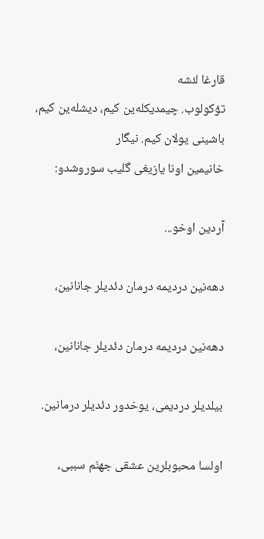قارغا لئشه
تؤکولوب. چیمدیکله‌ین کیم، دیشله‌ین کیم، باشینی یولان کیم. نیگار
خانیمین اونا یازیغی گلیب سوروشدو:

آردین اوخو...

دهه‌نین دردیمه درمان دئدیلر جانانین،

دهه‌نین دردیمه درمان دئدیلر جانانین،

بیلدیلر دردیمی، یوخدور دئدیلر درمانین.

اولسا محبوبلرین عشقی جهنّم سببی،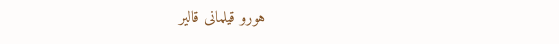هورو قیلمانی قالیر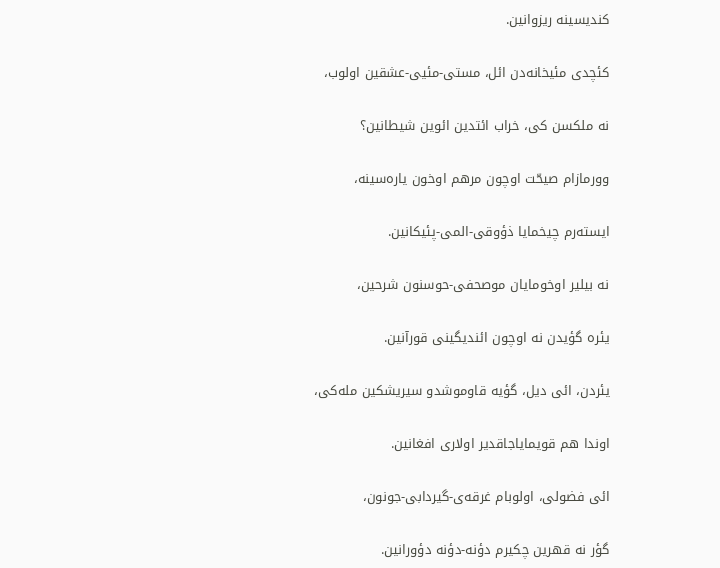کندیسینه ریزوانین.

کئچدی مئیخانه‌دن ائل، مستی-مئیی-عشقین اولوب،

نه ملکسن کی، خراب ائتدین ائوین شیطانین؟

وورمازام صیحّت اوچون مرهم اوخون یاره‌سینه،

ایسته‌رم چیخمایا ذؤوقی-المی-پئیکانین.

نه بیلیر اوخومایان موصحفی-حوسنون شرحین،

یئره گؤیدن نه اوچون ائندیگینی قورآنین.

یئردن، ائی دیل، گؤیه قاوموشدو سیریشکین مله‌کی،

اوندا هم قویمایاجاقدیر اولاری افغانین.

ائی فضولی، اولوبام غرقه‌ی-گیردابی-جونون،

گؤر نه قهرین چکیرم دؤنه-دؤنه دؤورانین.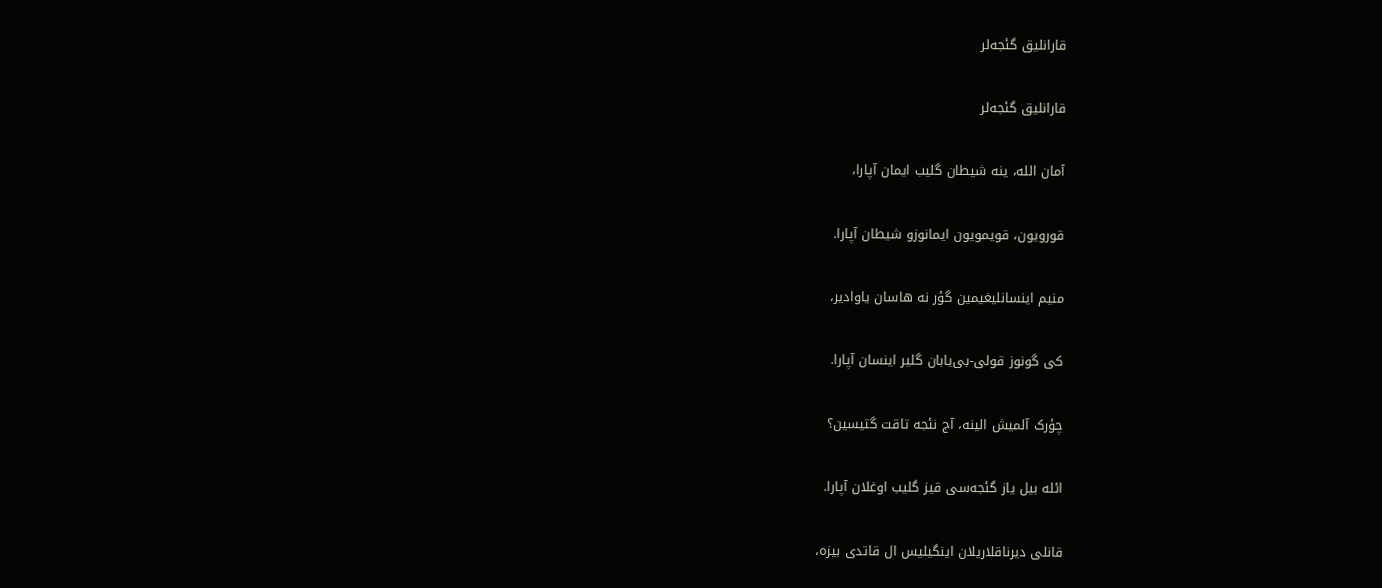قارانلیق گئجه‌لر

قارانلیق گئجه‌لر

آمان الله، ینه شیطان گلیب ایمان آپارا،

قورویون، قویمویون ایمانوزو شیطان آپارا.

منیم اینسانلیغیمین گؤر نه هاسان یاوادیر،

کی گونوز قولی-بی‌یابان گلیر اینسان آپارا.

چؤرک آلمیش الینه، آج نئجه تاقت گتیسین؟

ائله بیل یاز گئجه‌سی قیز گلیب اوغلان آپارا.

قانلی دیرناقلاریلان اینگیلیس ال قاتدی بیزه،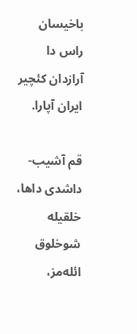باخیسان راس دا آرازدان کئچیر ایران آپارا.

قم آشیب-داشدی داها، خلقیله شوخلوق ائله‌مز،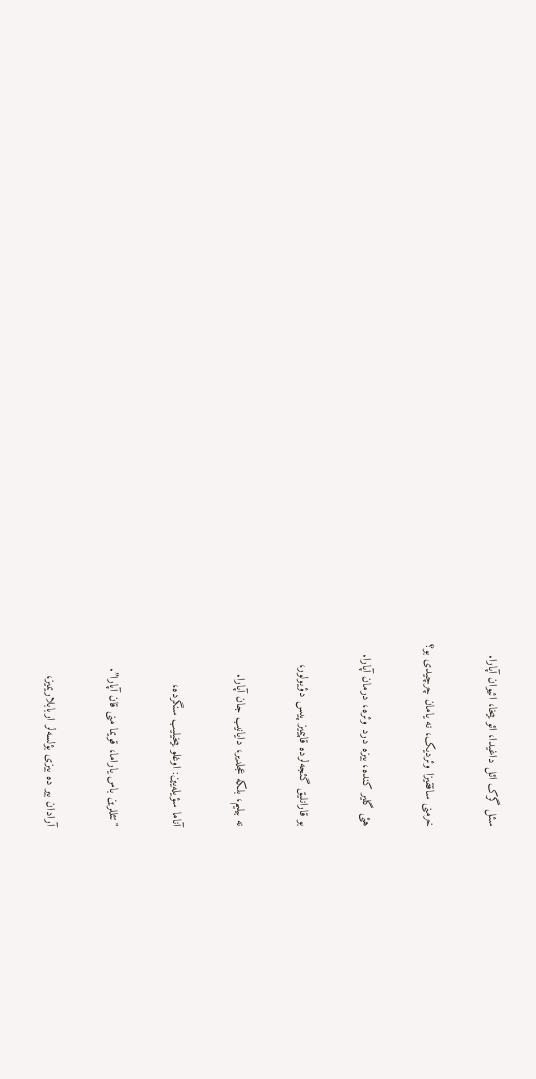سئل گرک ائل داغیدا، ائو ییخا، ائیوان آپارا.

خرمنی ساققیزا وئردیک، نه یامان چرچیدی بو؟

هئی گلیر کنده، بیزه درد وئره، درمان آپارا.

بو قارانلیق گئجه‌لرده قاپیمیز پیس دؤیولور،

نه بیلیم، بلکه عجلدیر، دایانیب جان آپارا.

آناما سؤیله‌یین: اوغلو ییخیلیب سنگرده،

"تئللرین باس یاراما، قویما منی قان آپارا”.

آرادان بیر ده بیزی بؤلسه‌لر اربابلاریمیز،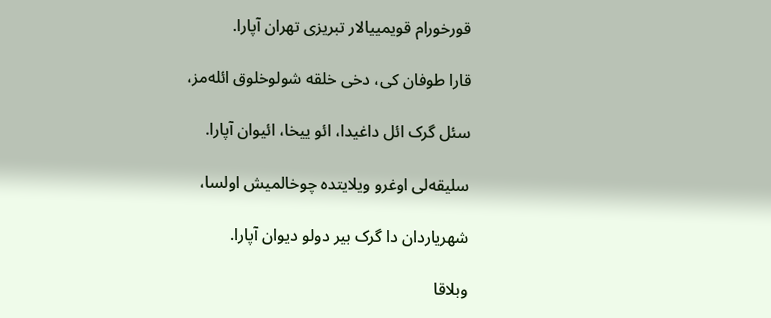قورخورام قویمییالار تبریزی تهران آپارا.

قارا طوفان کی، دخی خلقه شولوخلوق ائله‌مز،

سئل گرک ائل داغیدا، ائو ییخا، ائیوان آپارا.

سلیقه‌لی اوغرو ویلایتده چوخالمیش اولسا،

شهریاردان دا گرک بیر دولو دیوان آپارا.

وبلاقا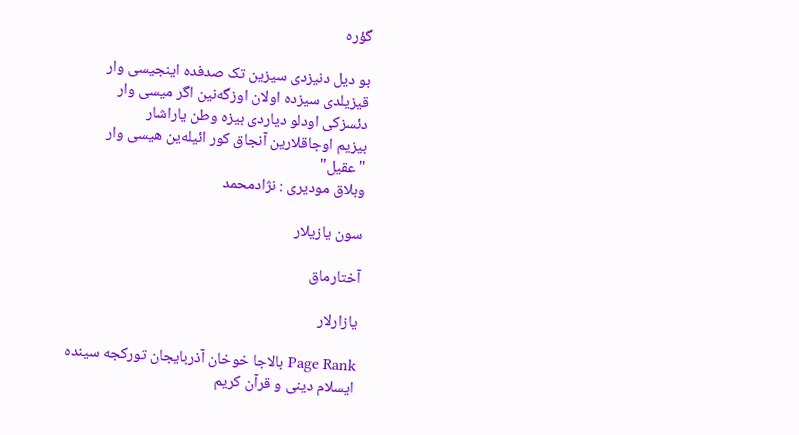گؤره

بو دیل دنیزدی سیزین تک صدفده اینجیسی وار
قیزیلدی سیزده اولان اوزگه‌نین اگر میسی وار
دئسزکی اودلو دیاردی بیزه وطن یاراشار
بیزیم اوجاقلارین آنجاق کور ائیله‌ین هیسی وار
"عقیل"
وبلاق مودیری : نژادمحمد

سون یازیلار

آختارماق

یازارلار

Page Rank بالاجا خوخان آذربایجان تورکجه سینده ایسلام دینی و قرآن کریم